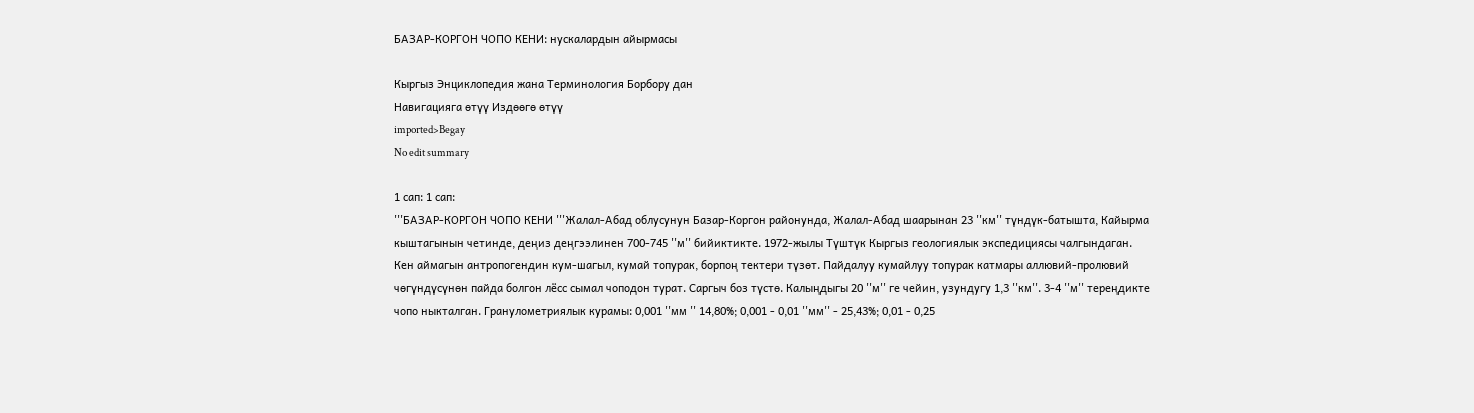БАЗАР-КОРГОН ЧОПО КЕНИ: нускалардын айырмасы

Кыргыз Энциклопедия жана Терминология Борбору дан
Навигацияга өтүү Издөөгө өтүү
imported>Begay
No edit summary

1 сап: 1 сап:
'''БАЗАР-КОРГОН ЧОПО КЕНИ '''Жалал-Абад облусунун Базар-Коргон районунда, Жалал-Абад шаарынан 23 ''км'' түндүк-батышта, Кайырма кыштагынын четинде, деңиз деңгээлинен 700-745 ''м'' бийиктикте. 1972-жылы Түштүк Кыргыз геологиялык экспедициясы чалгындаган. Кен аймагын антропогендин кум-шагыл, кумай топурак, борпоң тектери түзөт. Пайдалуу кумайлуу топурак катмары аллювий-пролювий чөгүндүсүнөн пайда болгон лёсс сымал чоподон турат. Саргыч боз түстө. Калыңдыгы 20 ''м'' ге чейин, узундугу 1,3 ''км''. 3-4 ''м'' тереңдикте чопо ныкталган. Гранулометриялык курамы: 0,001 ''мм '' 14,80%; 0,001 - 0,01 ''мм'' - 25,43%; 0,01 - 0,25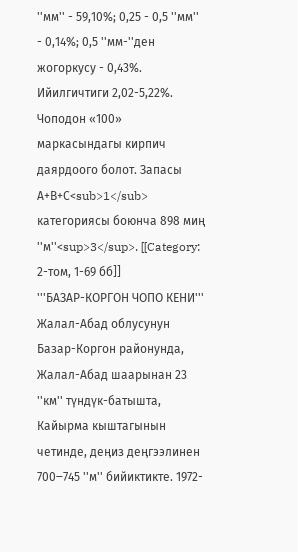''мм'' - 59,10%; 0,25 - 0,5 ''мм'' - 0,14%; 0,5 ''мм-''ден жогоркусу - 0,43%. Ийилгичтиги 2,02-5,22%. Чоподон «100» маркасындагы кирпич даярдоого болот. Запасы А+В+С<sub>1</sub> категориясы боюнча 898 миң ''м''<sup>3</sup>. [[Category: 2-том, 1-69 бб]]
'''БАЗАР-КОРГОН ЧОПО КЕНИ''' Жалал-Абад облусунун Базар-Коргон районунда, Жалал-Абад шаарынан 23 ''км'' түндүк-батышта, Кайырма кыштагынын четинде, деӊиз деӊгээлинен 700‒745 ''м'' бийиктикте. 1972-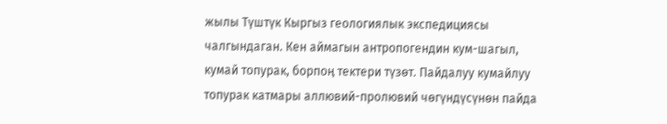жылы Түштүк Кыргыз геологиялык экспедициясы чалгындаган. Кен аймагын антропогендин кум-шагыл, кумай топурак, борпоӊ тектери түзөт. Пайдалуу кумайлуу топурак катмары аллювий-пролювий чөгүндүсүнөн пайда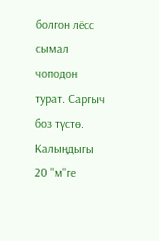болгон лёсс сымал чоподон турат. Саргыч боз түстө. Калыӊдыгы 20 ''м''ге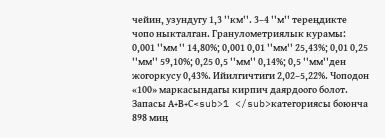чейин, узундугу 1,3 ''км''. 3‒4 ''м'' тереӊдикте чопо ныкталган. Гранулометриялык курамы: 0,001 ''мм '' 14,80%; 0,001 0,01 ''мм'' 25,43%; 0,01 0,25 ''мм'' 59,10%; 0,25 0,5 ''мм'' 0,14%; 0,5 ''мм''ден жогоркусу 0,43%. Ийилгичтиги 2,02‒5,22%. Чоподон «100» маркасындагы кирпич даярдоого болот. Запасы А+В+С<sub>1 </sub>категориясы боюнча 898 миӊ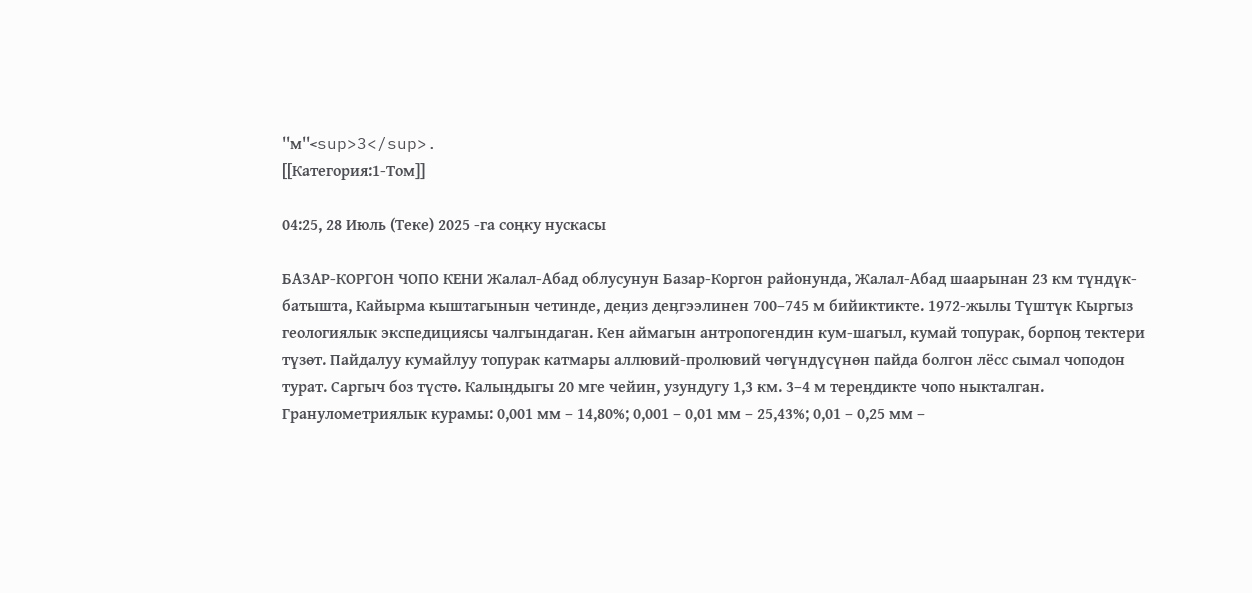''м''<sup>3</sup>.
[[Категория:1-Том]]

04:25, 28 Июль (Теке) 2025 -га соңку нускасы

БАЗАР-КОРГОН ЧОПО КЕНИ Жалал-Абад облусунун Базар-Коргон районунда, Жалал-Абад шаарынан 23 км түндүк-батышта, Кайырма кыштагынын четинде, деӊиз деӊгээлинен 700‒745 м бийиктикте. 1972-жылы Түштүк Кыргыз геологиялык экспедициясы чалгындаган. Кен аймагын антропогендин кум-шагыл, кумай топурак, борпоӊ тектери түзөт. Пайдалуу кумайлуу топурак катмары аллювий-пролювий чөгүндүсүнөн пайда болгон лёсс сымал чоподон турат. Саргыч боз түстө. Калыӊдыгы 20 мге чейин, узундугу 1,3 км. 3‒4 м тереӊдикте чопо ныкталган. Гранулометриялык курамы: 0,001 мм ‒ 14,80%; 0,001 ‒ 0,01 мм ‒ 25,43%; 0,01 ‒ 0,25 мм ‒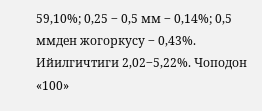59,10%; 0,25 ‒ 0,5 мм ‒ 0,14%; 0,5 ммден жогоркусу ‒ 0,43%. Ийилгичтиги 2,02‒5,22%. Чоподон «100»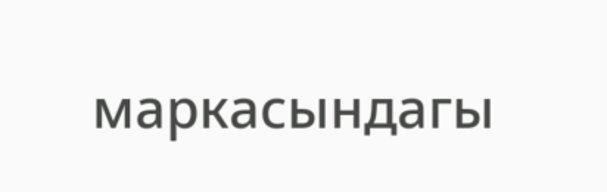маркасындагы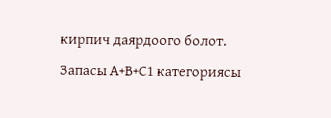кирпич даярдоого болот. Запасы А+В+С1 категориясы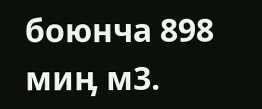боюнча 898 миӊ м3.